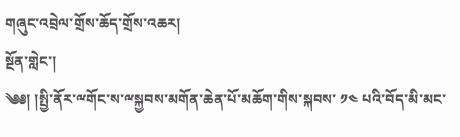གཞུང་འབྲེལ་གྲོས་ཆོད་གྲོས་འཆར།
སྔོན་གླེང་།
༄༅། །སྤྱི་ནོར་ྋགོང་ས་ྋསྐྱབས་མགོན་ཆེན་པོ་མཆོག་གིས་སྐབས་ ༡༤ པའི་བོད་མི་མང་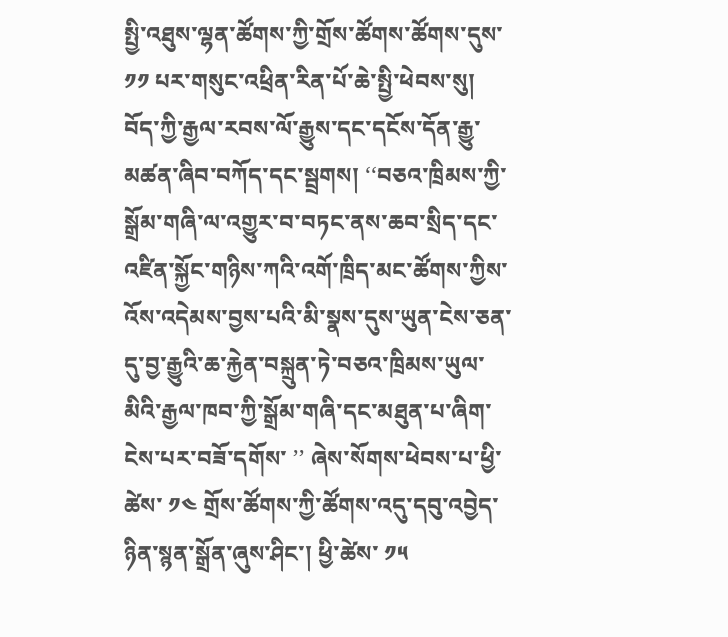སྤྱི་འཐུས་ལྷན་ཚོགས་ཀྱི་གྲོས་ཚོགས་ཚོགས་དུས་ ༡༡ པར་གསུང་འཕྲིན་རིན་པོ་ཆེ་སྤྱི་ཕེབས་སུ། བོད་ཀྱི་རྒྱལ་རབས་ལོ་རྒྱུས་དང་དངོས་དོན་རྒྱུ་མཚན་ཞིབ་བཀོད་དང་སྦྲགས། ‘‘བཅའ་ཁྲིམས་ཀྱི་སྒྲོམ་གཞི་ལ་འགྱུར་བ་བཏང་ནས་ཆབ་སྲིད་དང་འཛིན་སྐྱོང་གཉིས་ཀའི་འགོ་ཁྲིད་མང་ཚོགས་ཀྱིས་འོས་འདེམས་བྱས་པའི་མི་སྣས་དུས་ཡུན་ངེས་ཅན་དུ་བྱ་རྒྱུའི་ཆ་རྐྱེན་བསྐྲུན་ཏེ་བཅའ་ཁྲིམས་ཡུལ་མིའི་རྒྱལ་ཁབ་ཀྱི་སྒྲོམ་གཞི་དང་མཐུན་པ་ཞིག་ངེས་པར་བཟོ་དགོས་ ’’ ཞེས་སོགས་ཕེབས་པ་ཕྱི་ཚེས་ ༡༤ གྲོས་ཚོགས་ཀྱི་ཚོགས་འདུ་དབུ་འབྱེད་ཉིན་སྙན་སྒྲོན་ཞུས་ཤིང་། ཕྱི་ཚེས་ ༡༥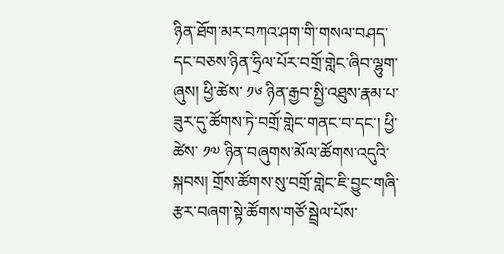ཉིན་ཐོག་མར་བཀའ་ཤག་གི་གསལ་བཤད་དང་བཅས་ཉིན་ཧྲིལ་པོར་བགྲོ་གླེང་ཞིབ་ལྷུག་ཞུས། ཕྱི་ཚེས་ ༡༦ ཉིན་རྒྱབ་སྤྱི་འཐུས་རྣམ་པ་ཟུར་དུ་ཚོགས་ཏེ་བགྲོ་གླེང་གནང་བ་དང་། ཕྱི་ཚེས་ ༡༧ ཉིན་བཞུགས་མོལ་ཚོགས་འདུའི་སྐབས། གྲོས་ཚོགས་སུ་བགྲོ་གླེང་ཇི་བྱུང་གཞི་རྩར་བཞག་སྟེ་ཚོགས་གཙོ་སྦྲེལ་པོས་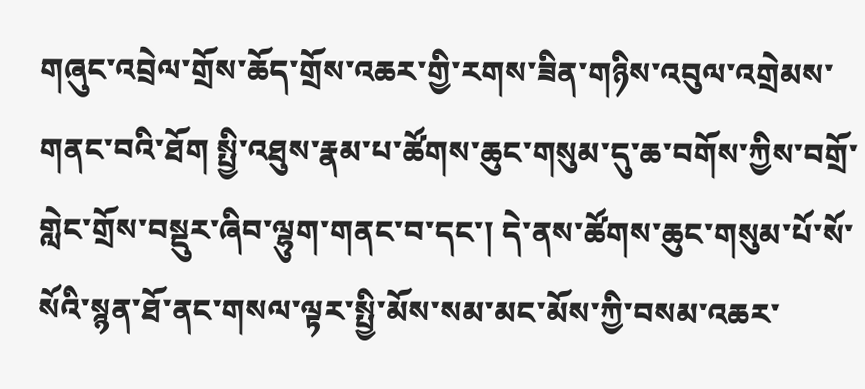གཞུང་འབྲེལ་གྲོས་ཆོད་གྲོས་འཆར་གྱི་རགས་ཟིན་གཉིས་འབུལ་འགྲེམས་གནང་བའི་ཐོག སྤྱི་འཐུས་རྣམ་པ་ཚོགས་ཆུང་གསུམ་དུ་ཆ་བགོས་ཀྱིས་བགྲོ་གླེང་གྲོས་བསྡུར་ཞིབ་ལྷུག་གནང་བ་དང་། དེ་ནས་ཚོགས་ཆུང་གསུམ་པོ་སོ་སོའི་སྙན་ཐོ་ནང་གསལ་ལྟར་སྤྱི་མོས་སམ་མང་མོས་ཀྱི་བསམ་འཆར་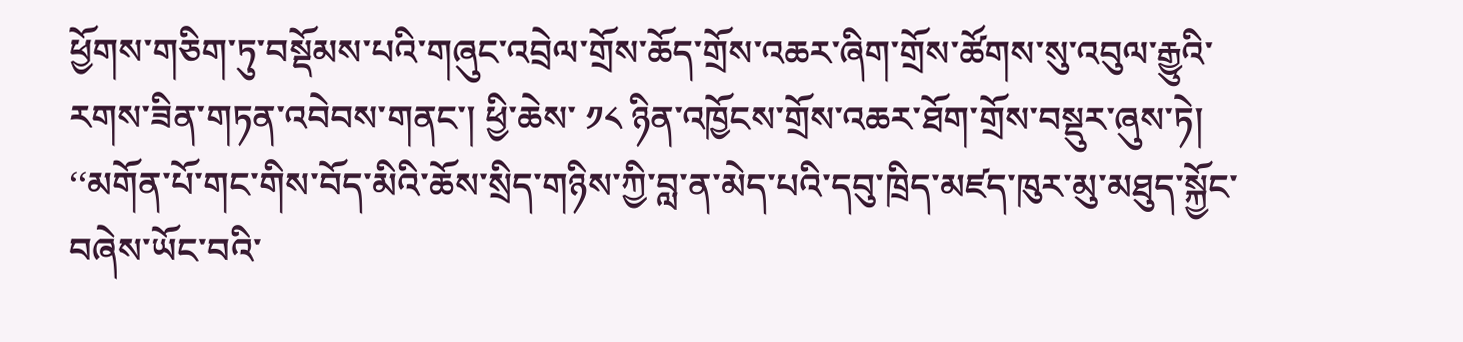ཕྱོགས་གཅིག་ཏུ་བསྡོམས་པའི་གཞུང་འབྲེལ་གྲོས་ཆོད་གྲོས་འཆར་ཞིག་གྲོས་ཚོགས་སུ་འབུལ་རྒྱུའི་རགས་ཟིན་གཏན་འབེབས་གནང་། ཕྱི་ཆེས་ ༡༨ ཉིན་འཁྱོངས་གྲོས་འཆར་ཐོག་གྲོས་བསྡུར་ཞུས་ཏེ། ‘‘མགོན་པོ་གང་གིས་བོད་མིའི་ཆོས་སྲིད་གཉིས་ཀྱི་བླ་ན་མེད་པའི་དབུ་ཁྲིད་མཛད་ཁུར་མུ་མཐུད་སྐྱོང་བཞེས་ཡོང་བའི་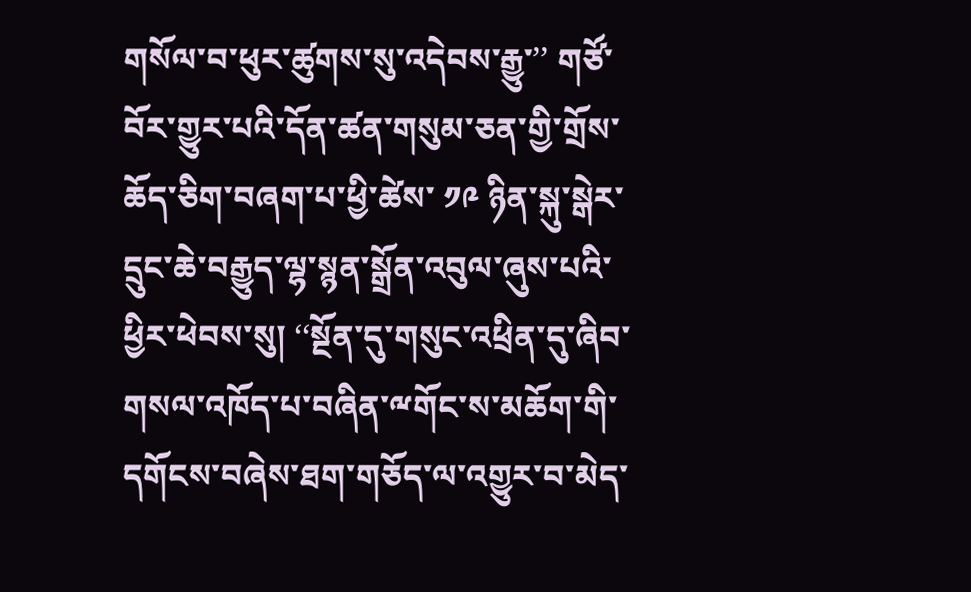གསོལ་བ་ཕུར་ཚུགས་སུ་འདེབས་རྒྱུ་’’ གཙོ་བོར་གྱུར་པའི་དོན་ཚན་གསུམ་ཅན་གྱི་གྲོས་ཆོད་ཅིག་བཞག་པ་ཕྱི་ཚེས་ ༡༩ ཉིན་སྐུ་སྒེར་དྲུང་ཆེ་བརྒྱུད་ལྷ་སྙན་སྒྲོན་འབུལ་ཞུས་པའི་ཕྱིར་ཕེབས་སུ། ‘‘སྔོན་དུ་གསུང་འཕྲིན་དུ་ཞིབ་གསལ་འཁོད་པ་བཞིན་ྋགོང་ས་མཆོག་གི་དགོངས་བཞེས་ཐག་གཅོད་ལ་འགྱུར་བ་མེད་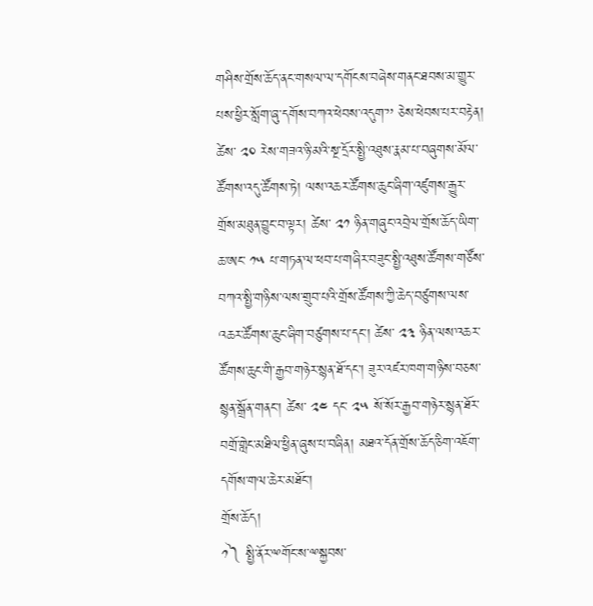གཤིས་གྲོས་ཆོད་ནང་གསལ་ལ་དགོངས་བཞེས་གནང་ཐབས་མ་གྱུར་པས་ཕྱིར་སློག་ཞུ་དགོས་བཀའ་ཕེབས་འདུག་’’ ཅེས་ཕེབས་པར་བརྟེན། ཚེས་ ༢༠ རེས་གཟའ་ཉི་མའི་སྔ་དྲོར་སྤྱི་འཐུས་རྣམ་པ་བཞུགས་མོལ་ཚོགས་འདུ་ཚོགས་ཏེ། ལས་འཆར་ཚོགས་ཆུང་ཞིག་འཛུགས་རྒྱུར་གྲོས་མཐུན་བྱུང་བ་ལྟར། ཚེས་ ༢༡ ཉིན་གཞུང་འབྲེལ་གྲོས་ཆོད་ཡིག་ཆ་ཨང་ ༡༥ པ་གཏན་ལ་ཕབ་པ་གཞིར་བཟུང་སྤྱི་འཐུས་ཚོགས་གཙོས་བཀའ་སྤྱི་གཉིས་ལས་གྲུབ་པའི་གྲོས་ཚོགས་ཀྱི་ཆེད་བཙུགས་ལས་འཆར་ཚོགས་ཆུང་ཞིག་བཙུགས་པ་དང་། ཚེས་ ༢༣ ཉིན་ལས་འཆར་ཚོགས་ཆུང་གི་རྒྱབ་གཉེར་སྙན་ཐོ་དང་། ཟུར་འཛར་ཁག་གཉིས་བཅས་སྙན་སྒྲོན་གནང་། ཚེས་ ༢༤ དང་ ༢༥ སོ་སོར་རྒྱབ་གཉེར་སྙན་ཐོར་བགྲོ་གླེང་མཐིལ་ཕྱིན་ཞུས་པ་བཞིན། མཐའ་དོན་གྲོས་ཆོད་ཅིག་འཇོག་དགོས་གལ་ཆེར་མཐོང་།
གྲོས་ཆོད།
༡༽ སྤྱི་ནོར་ྋགོང་ས་ྋསྐྱབས་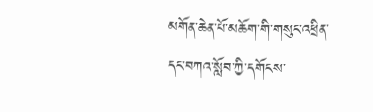མགོན་ཆེན་པོ་མཆོག་གི་གསུང་འཕྲིན་དང་བཀའ་སློབ་ཀྱི་དགོངས་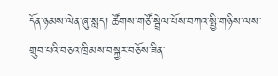དོན་ཉམས་ལེན་ཞུ་སླད། ཚོགས་གཙོ་སྦྲེལ་པོས་བཀའ་སྤྱི་གཉིས་ལས་གྲུབ་པའི་བཅའ་ཁྲིམས་བསྐྱར་བཅོས་ཟིན་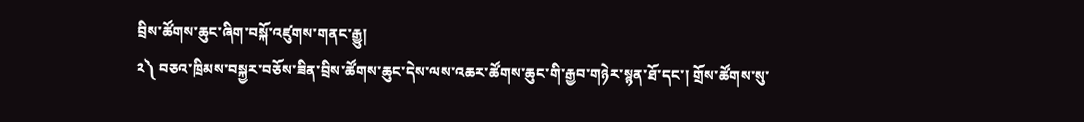བྲིས་ཚོགས་ཆུང་ཞིག་བསྐོ་འཛུགས་གནང་རྒྱུ།
༢༽ བཅའ་ཁྲིམས་བསྐྱར་བཅོས་ཟིན་བྲིས་ཚོགས་ཆུང་དེས་ལས་འཆར་ཚོགས་ཆུང་གི་རྒྱབ་གཉེར་སྙན་ཐོ་དང་། གྲོས་ཚོགས་སུ་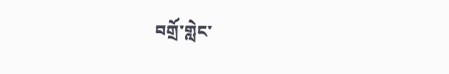བགྲོ་གླེང་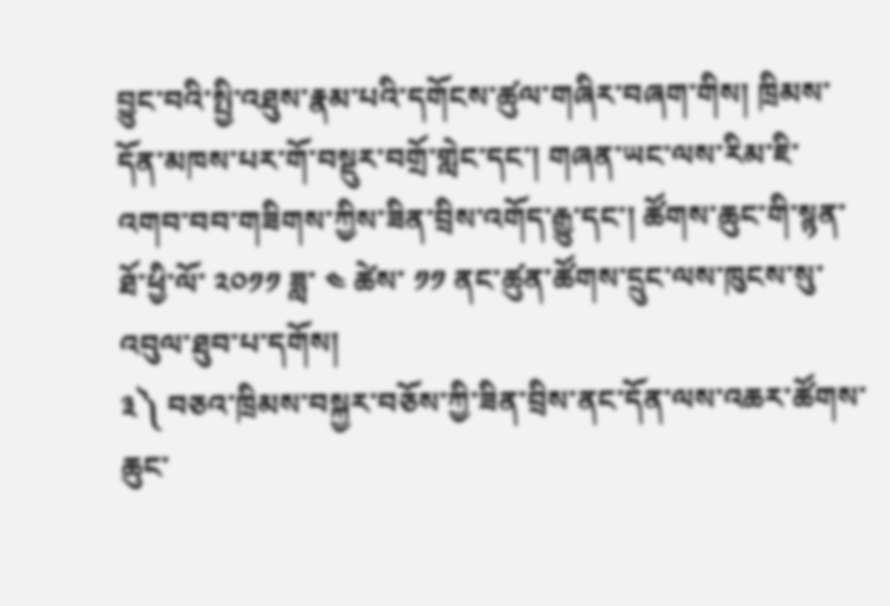བྱུང་བའི་སྤྱི་འཐུས་རྣམ་པའི་དགོངས་ཚུལ་གཞིར་བཞག་གིས། ཁྲིམས་དོན་མཁས་པར་གོ་བསྡུར་བགྲོ་གླེང་དང་། གཞན་ཡང་ལས་རིམ་ཇི་འགབ་བབ་གཟིགས་ཀྱིས་ཟིན་བྲིས་འགོད་རྒྱུ་དང་། ཚོགས་ཆུང་གི་སྙན་ཐོ་ཕྱི་ལོ་ ༢༠༡༡ ཟླ་ ༤ ཚེས་ ༡༡ ནང་ཚུན་ཚོགས་དྲུང་ལས་ཁུངས་སུ་འབུལ་ཐུབ་པ་དགོས།
༣༽ བཅའ་ཁྲིམས་བསྐྱར་བཅོས་ཀྱི་ཟིན་བྲིས་ནང་དོན་ལས་འཆར་ཚོགས་ཆུང་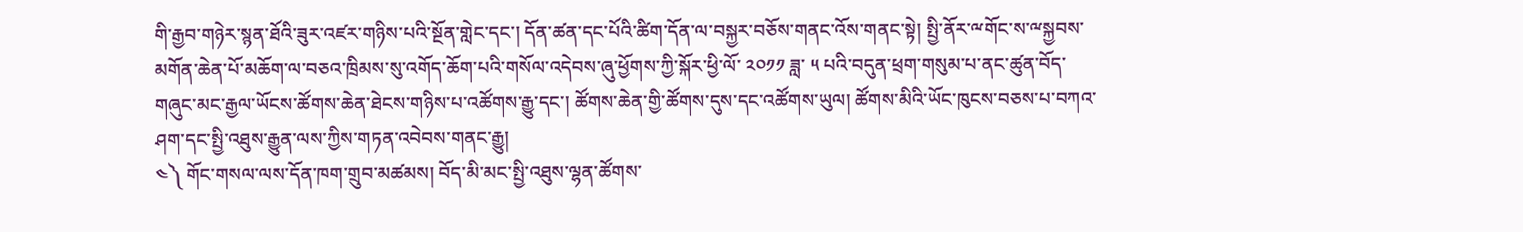གི་རྒྱབ་གཉེར་སྙན་ཐོའི་ཟུར་འཛར་གཉིས་པའི་སྔོན་གླེང་དང་། དོན་ཚན་དང་པོའི་ཚིག་དོན་ལ་བསྐྱར་བཅོས་གནང་འོས་གནང་སྟེ། སྤྱི་ནོར་ྋགོང་ས་ྋསྐྱབས་མགོན་ཆེན་པོ་མཆོག་ལ་བཅའ་ཁྲིམས་སུ་འགོད་ཆོག་པའི་གསོལ་འདེབས་ཞུ་ཕྱོགས་ཀྱི་སྐོར་ཕྱི་ལོ་ ༢༠༡༡ ཟླ་ ༥ པའི་བདུན་ཕྲག་གསུམ་པ་ནང་ཚུན་བོད་གཞུང་མང་རྒྱལ་ཡོངས་ཚོགས་ཆེན་ཐེངས་གཉིས་པ་འཚོགས་རྒྱུ་དང་། ཚོགས་ཆེན་གྱི་ཚོགས་དུས་དང་འཚོགས་ཡུལ། ཚོགས་མིའི་ཡོང་ཁུངས་བཅས་པ་བཀའ་ཤག་དང་སྤྱི་འཐུས་རྒྱུན་ལས་ཀྱིས་གཏན་འབེབས་གནང་རྒྱུ།
༤༽ གོང་གསལ་ལས་དོན་ཁག་གྲུབ་མཚམས། བོད་མི་མང་སྤྱི་འཐུས་ལྷན་ཚོགས་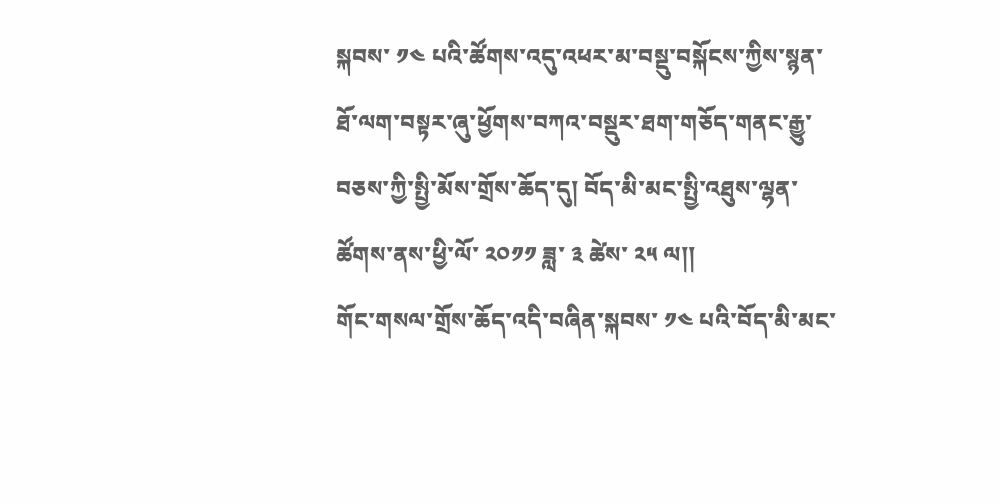སྐབས་ ༡༤ པའི་ཚོགས་འདུ་འཕར་མ་བསྡུ་བསྐོངས་ཀྱིས་སྙན་ཐོ་ལག་བསྟར་ཞུ་ཕྱོགས་བཀའ་བསྡུར་ཐག་གཅོད་གནང་རྒྱུ་བཅས་ཀྱི་སྤྱི་མོས་གྲོས་ཆོད་དུ། བོད་མི་མང་སྤྱི་འཐུས་ལྷན་ཚོགས་ནས་ཕྱི་ལོ་ ༢༠༡༡ ཟླ་ ༣ ཚེས་ ༢༥ ལ།།
གོང་གསལ་གྲོས་ཆོད་འདི་བཞིན་སྐབས་ ༡༤ པའི་བོད་མི་མང་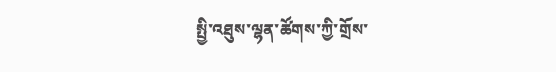སྤྱི་འཐུས་ལྷན་ཚོགས་ཀྱི་གྲོས་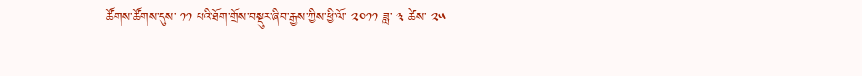ཚོགས་ཚོགས་དུས་ ༡༡ པའི་ཐོག་གྲོས་བསྡུར་ཞིབ་རྒྱས་ཀྱིས་ཕྱི་ལོ་ ༢༠༡༡ ཟླ་ ༣ ཚེས་ ༢༥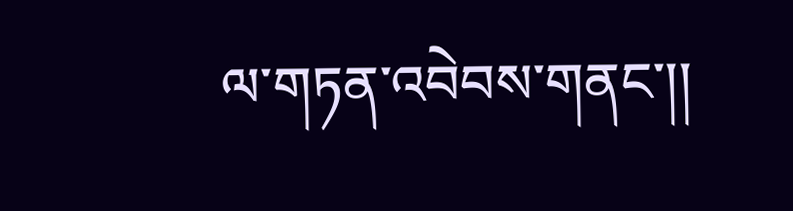ལ་གཏན་འབེབས་གནང་།།